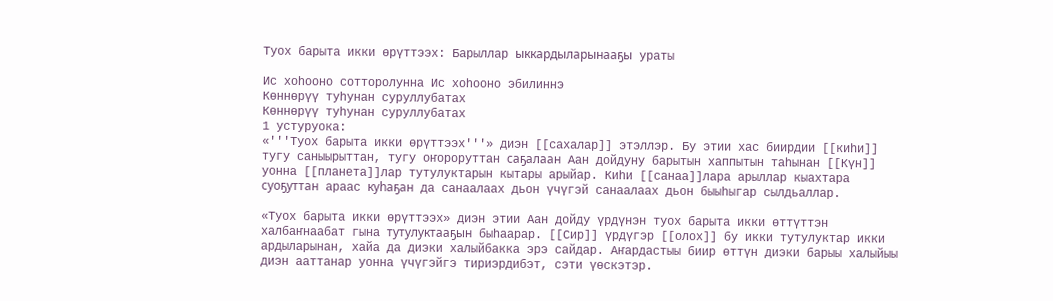Туох барыта икки өрүттээх: Барыллар ыккардыларынааҕы ураты

Ис хоһооно сотторолунна Ис хоһооно эбилиннэ
Көннөрүү туһунан суруллубатах
Көннөрүү туһунан суруллубатах
1 устуруока:
«'''Туох барыта икки өрүттээх'''» диэн [[сахалар]] этэллэр. Бу этии хас биирдии [[киһи]] тугу саныырыттан, тугу оҥороруттан саҕалаан Аан дойдуну барытын хаппытын таһынан [[Күн]] уонна [[планета]]лар тутулуктарын кытары арыйар. Киһи [[санаа]]лара арыллар кыахтара суоҕуттан араас куһаҕан да санаалаах дьон үчүгэй санаалаах дьон быыһыгар сылдьаллар.

«Туох барыта икки өрүттээх» диэн этии Аан дойду үрдүнэн туох барыта икки өттүттэн халбаҥнаабат гына тутулуктааҕын быһаарар. [[Сир]] үрдүгэр [[олох]] бу икки тутулуктар икки ардыларынан, хайа да диэки халыйбакка эрэ сайдар. Аҥардастыы биир өттүн диэки барыы халыйыы диэн ааттанар уонна үчүгэйгэ тириэрдибэт, сэти үөскэтэр.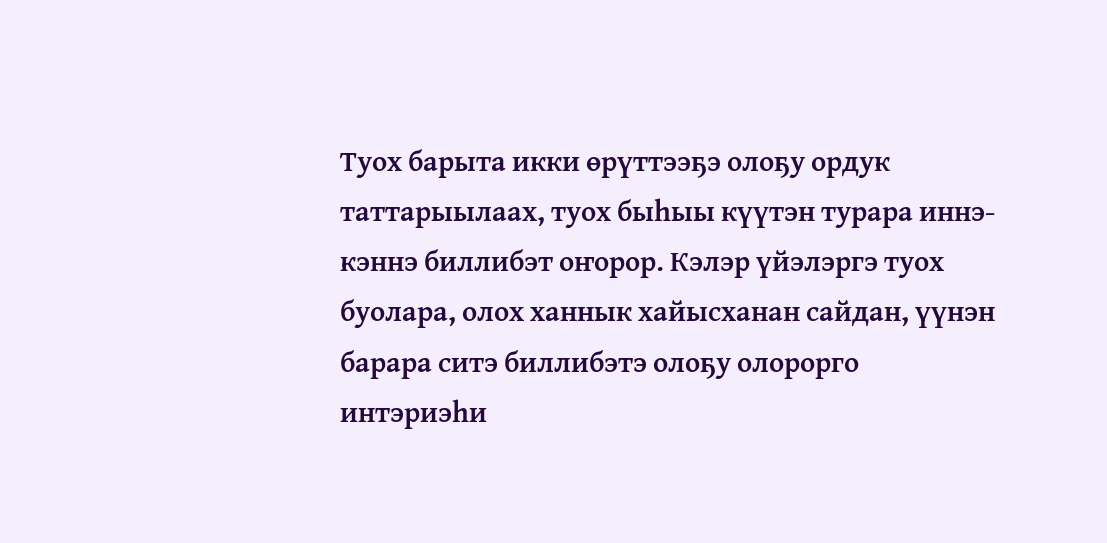Туох барыта икки өрүттээҕэ олоҕу ордук таттарыылаах, туох быһыы күүтэн турара иннэ-кэннэ биллибэт оҥорор. Кэлэр үйэлэргэ туох буолара, олох ханнык хайысханан сайдан, үүнэн барара ситэ биллибэтэ олоҕу олорорго интэриэһи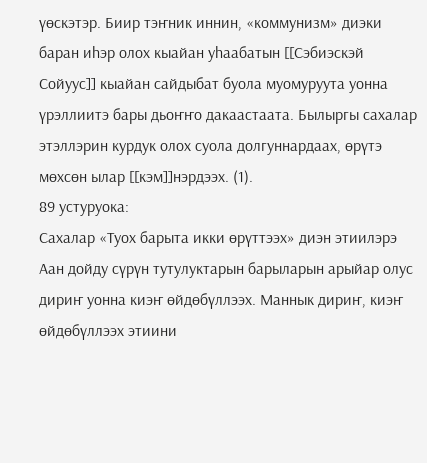үөскэтэр. Биир тэҥник иннин, «коммунизм» диэки баран иһэр олох кыайан уһаабатын [[Сэбиэскэй Сойуус]] кыайан сайдыбат буола муомуруута уонна үрэллиитэ бары дьоҥҥо дакаастаата. Былыргы сахалар этэллэрин курдук олох суола долгуннардаах, өрүтэ мөхсөн ылар [[кэм]]нэрдээх. (1).
89 устуруока:
Сахалар «Туох барыта икки өрүттээх» диэн этиилэрэ Аан дойду сүрүн тутулуктарын барыларын арыйар олус дириҥ уонна киэҥ өйдөбүллээх. Маннык дириҥ, киэҥ өйдөбүллээх этиини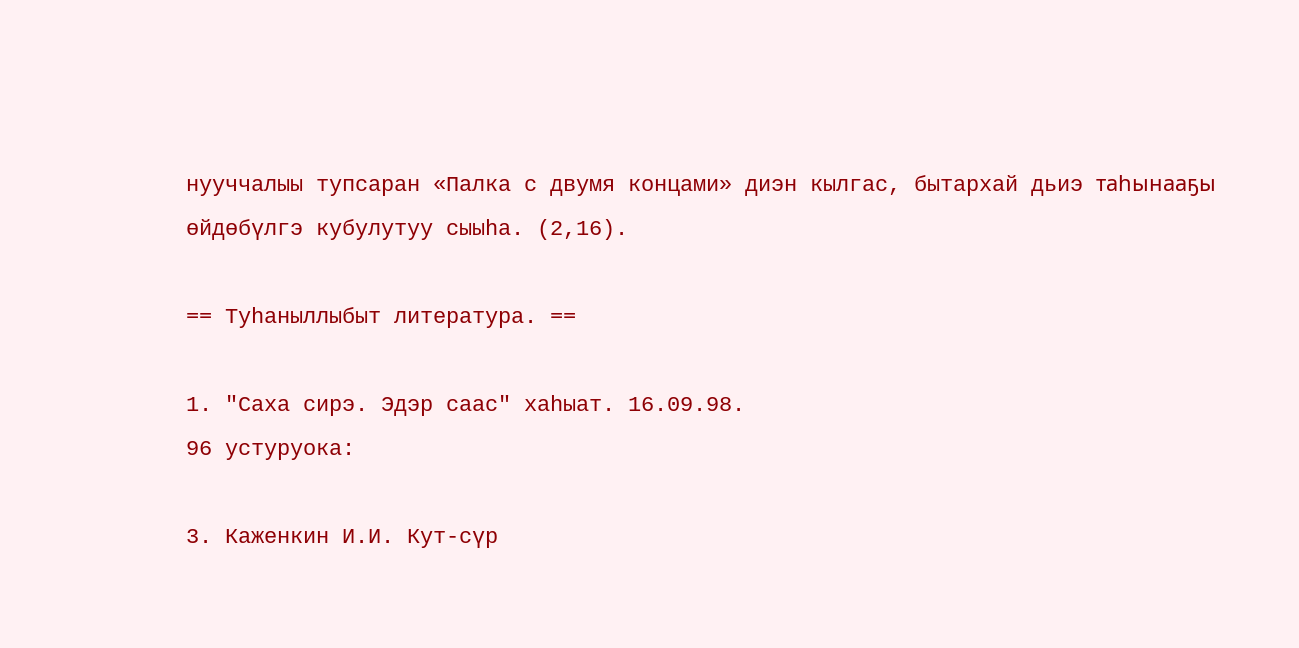нууччалыы тупсаран «Палка с двумя концами» диэн кылгас, бытархай дьиэ таһынааҕы өйдөбүлгэ кубулутуу сыыһа. (2,16).

== Туһаныллыбыт литература. ==

1. "Саха сирэ. Эдэр саас" хаһыат. 16.09.98.
96 устуруока:

3. Каженкин И.И. Кут-сүр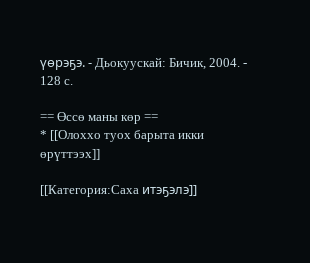үөрэҕэ. - Дьокуускай: Бичик, 2004. - 128 с.

== Өссө маны көр ==
* [[Олоххо туох барыта икки өрүттээх]]

[[Категория:Саха итэҕэлэ]]